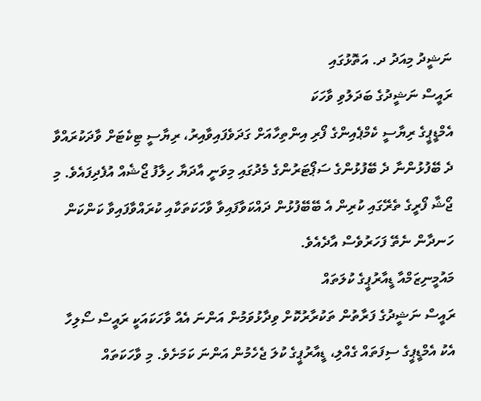ނަޝީދު މިއަދު ދ. އަތޮޅުގައި
ރައީސް ނަޝީދުގެ ބަދަލުވި ވާހަކަ
އެމްޑީޕީގެ ރިޔާސީ ކެމްޕެއިންގެ ފޯރި އިންތިހާއަށް ގަދަވެފައިވާއިރު، ރިޔާސީ ޓިކެޓަށް ވާދަކުރައްވާ ދެ ބޭފުޅުންނާ ދެ ބޭފުޅުންގެ ސަޕޯޓަރުންގެ މެދުގައި މިވަނީ އާދަޔާ ހިލާފު ޖޯޝެއް އުފެދިފައެވެ. މި ޖޯޝާ ފޯރީގެ ތެރޭގައި ކުރިން އެ ބޭބޭފުޅުން ދައްކަވާފައިވާ ވާހަކަތަކާއި ކުރައްވާފައިވާ ކަންކަން ހަނދާން ނެތޭ ފަހަރުވެސް އާދެއެވެ.
މައުމީނިޒަމްއާ ޑީއާރުޕީގެ ކުލަތައް
ރައީސް ނަޝީދުގެ ފަރާތުން ތަކުރާރުކޮށް ވިދާޅުވަމުން އަންނަ އެއް ވާހަކައަކީ ރައީސް ސޯލިހާ އެކު އެމްޑީޕީގެ ސިފަތައް ގެއްލި، ޑީއާރުޕީގެ ކުލަ ޖެހެމުން އަންނަ ކަމަށެވެ. މި ވާހަކަތައް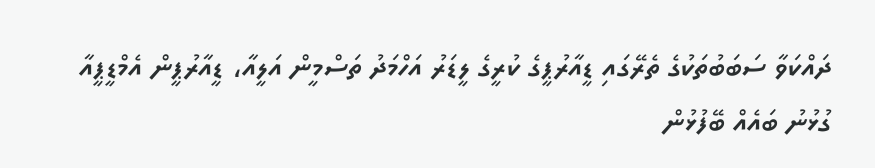ދައްކަވާ ސަބަބުތަކުގެ ތެރޭގައި ޑީއާރުޕީގެ ކުރީގެ ލީޑަރު އަހްމަދު ތަސްމީން އަލީއާ، ޑީއާރުޕީން އެމްޑީޕީއާ ގުޅުނު ބައެއް ބޭފުޅުން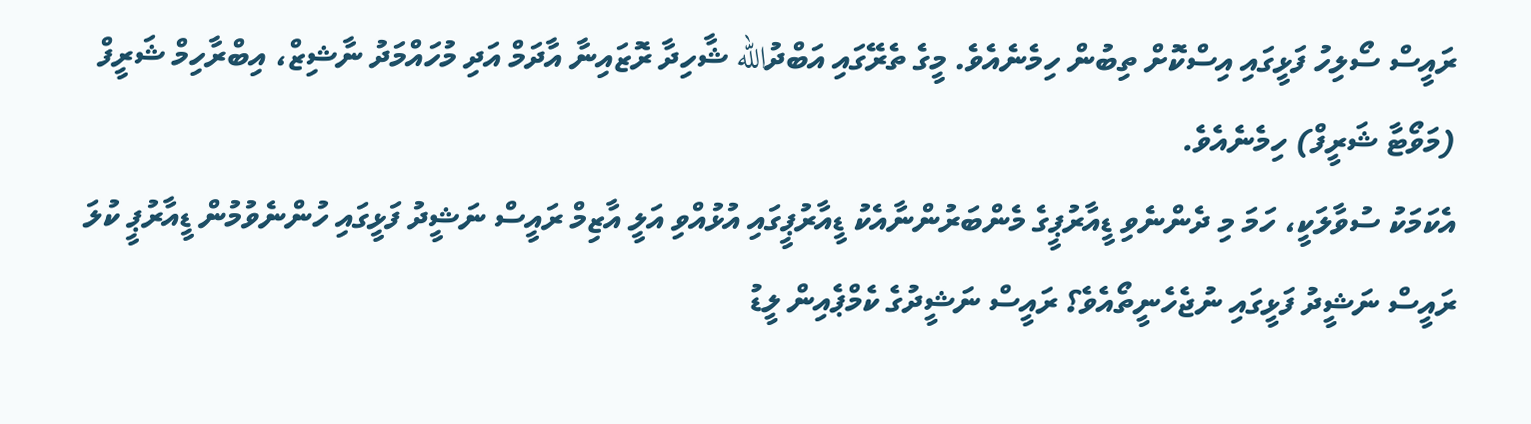ރައީސް ސޯލިހު ފަޅީގައި އިސްކޮށް ތިބުން ހިމެނެއެވެ. މީގެ ތެރޭގައި އަބްދުالله ޝާހިދާ ރޮޒައިނާ އާދަމް އަދި މުހައްމަދު ނާޝިޒް، އިބްރާހިމް ޝަރީފް (މަވޯޓާ ޝަރީފް) ހިމެނެއެވެ.
އެކަމަކު ސުވާލަކީ، ހަމަ މި ދެންނެވި ޑީއާރުޕީގެ މެންބަރުންނާއެކު ޑީއާރުޕީގައި އުޅުއްވި އަލީ އާޒިމް ރައީސް ނަޝީދު ފަޅީގައި ހުންނެވުމުން ޑީއާރުޕީ ކުލަ ރައީސް ނަޝީދު ފަޅީގައި ނުޖެހެނީތޯއެވެ؟ ރައީސް ނަޝީދުގެ ކެމްޕެއިން ލީޑު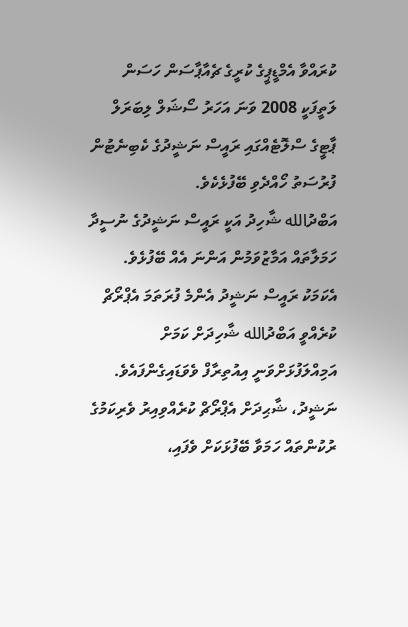ކުރައްވާ އެމްޑީޕީގެ ކުރީގެ ޗެއާޕާސަން ހަސަން ލަތީފަކީ 2008 ވަނަ އަހަރު ސޯޝަލް ލިބަރަލް ޕާޓީގެ ސްލޮޓެއްގައި ރައީސް ނަޝީދުގެ ކެބިނެޓުން ފުރުސަތު ހޯއްދެވި ބޭފުޅެކެވެ.
އަބްދުالله ޝާހިދު އަކީ ރައީސް ނަޝީދުގެ ނުސީދާ ހަމަލާތައް އަމާޒުވަމުން އަންނަ އެއް ބޭފުޅެވެ. އެކަމަކު ރައީސް ނަޝީދު އެންމެ ފުރަތަމަ އެޕްރޯޗް ކުރެއްވީ އަބްދުالله ޝާހިދަށް ކަމަށް އަމިއްލަފުޅަށްވަނީ އިއުތިރާފް ވެވަޑައިގެންފައެވެ. ނަޝީދު، ޝާޙިދަށް އެޕްރޯޗް ކުރެއްވިއިރު ވެރިކަމުގެ ރުކުންތައް ހަމަވާ ބޭފުޅަކަށް ވެފައި،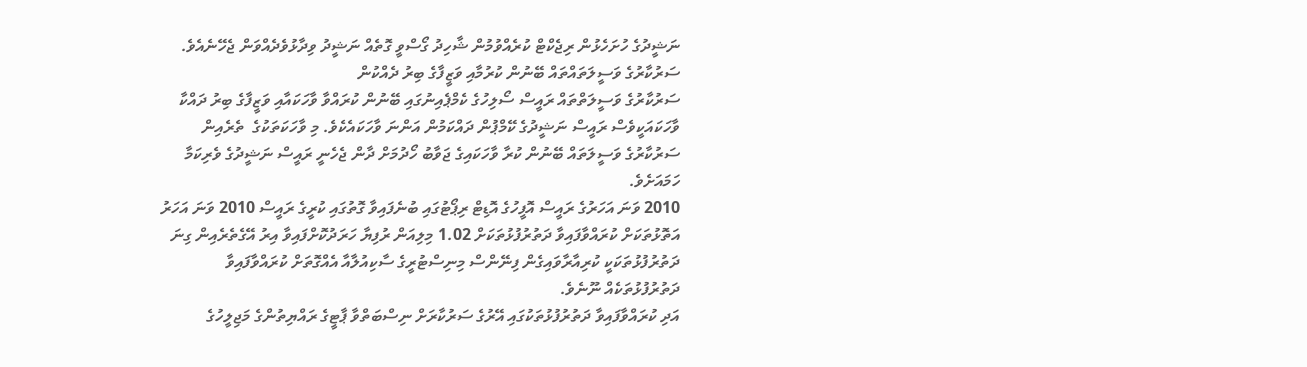ނަޝީދުގެ ހުށަހެޅުން ރިޖެކްޓް ކުރެއްވުމުން ޝާހިދު ގޯސްވީ ގޮތެއް ނަޝީދު ވިދާޅުވެދެއްވަން ޖެހޭނެއެވެ.
ސަރުކާރުގެ ވަސީލަތައްތައް ބޭނުން ކުރުމާއި ވަޒީފާގެ ބިރު ދެއްކުން
ސަރުކާރުގެ ވަސީލަތްތައް ރައީސް ސޯލިހުގެ ކެމްޕެއިނުގައި ބޭނުން ކުރައްވާ ވާހަކައާއި ވަޒީފާގެ ބިރު ދައްކާ ވާހަކައަކީވެސް ރައީސް ނަޝީދުގެ ކޭމްޕުން ދައްކަމުން އަންނަ ވާހަކައެކެވެ. މި ވާހަކަތަކުގެ  ތެރެއިން ސަރުކާރުގެ ވަސީލަތައް ބޭނުން ކުރާ ވާހަކައިގެ ޖަވާބު ހޯދުމަށް ދާން ޖެހެނީ ރައީސް ނަޝީދުގެ ވެރިކަމާ ހަމައަށެވެ.
2010 ވަނަ އަހަރުގެ ރައީސް އޮފީހުގެ އޮޑިޓް ރިޕޯޓުގައި ބުނެފައިވާ ގޮތުގައި ކުރީގެ ރައީސް 2010 ވަނަ އަހަރު އަތޮޅުތަކަށް ކުރައްވާފައިވާ ދަތުރުފުޅުތަކަށް 1.02 މިލިއަން ރުފިޔާ ހަރަދުކޮށްފައިވާ އިރު އޭގެތެރެއިން ގިނަ ދަތުރުފުޅުތަކަކީ ކުރިއާރާވައިގެން ފިނޭންސް މިނިސްޓުރީގެ ސާކިއުލާއާ އެއްގޮތަށް ކުރައްވާފައިވާ ދަތުރުފުޅުތަކެއް ނޫނެވެ.
އަދި ކުރައްވާފައިވާ ދަތުރުފުޅުތަކުގައި އޭރުގެ ސަރުކާރަށް ނިސްބަތްވާ ޕާޓީގެ ރައްޔިތުންގެ މަޖިލީހުގެ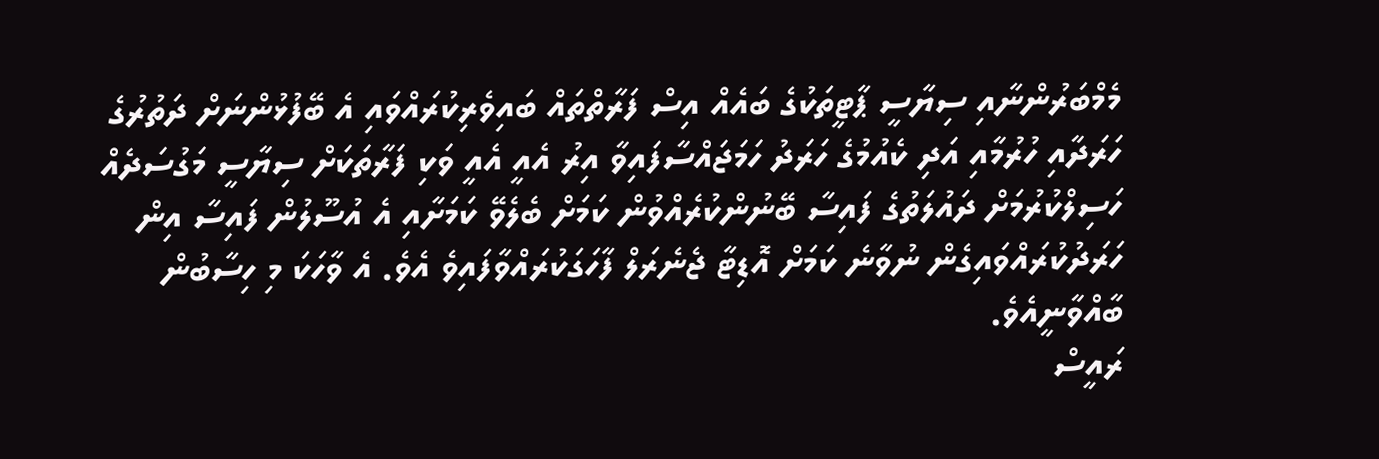މެމްބަރުންނާއި ސިޔާސީ ޕާޓީތަކުގެ ބައެއް އިސް ފަރާތްތައް ބައިވެރިކުރައްވައި އެ ބޭފުޅުންނަށް ދަތުރުގެ ހަރަދާއި ހުރުމާއި އަދި ކެއުމުގެ ހަރަދު ހަމަޖައްސާފައިވާ އިރު އެއީ އެއީ ވަކި ފަރާތަކަށް ސިޔާސީ މަގުސަދެއް ހަސިލްކުރުމަށް ދައުލަތުގެ ފައިސާ ބޭނުންކުރެއްވުން ކަމަށް ބެލެވޭ ކަމަށާއި އެ އުސޫލުން ފައިސާ އިން ހަރަދުކުރައްވައިގެން ނުވާނެ ކަމަށް އޮޑިޓާ ޖެނެރަލް ފާހަގަކުރައްވާފައިވެ އެވެ. އެ ވާހަކަ މި ހިސާބުން ބާއްވާނީއެވެ.
ރައީސް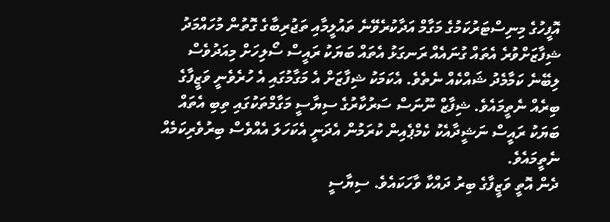އޮފީހުގެ މިނިސްޓަރުކަމުގެ މަގާމް އަދާކުރެވޭނެ ތައުލީމާއި ތަޖުރިބާގެ ގޮތުން މުހައްމަދު ޝިފާޒަށްވުރެ އެތައް ގުނައެއް ރަނގަޅު އެތައް ބަޔަކު ރައީސް ސޯލިހަށް މިއަދުވެސް ލިބޭނެ ކަމާމެދު ޝައްކެއް ނެތެވެ. އެކަމަކު ޝިފާޒަށް އެ މަގާމުގައި އެ ހުރެވެނީ ވަޒީފާގެ ބިރެއް ނެތީމައެވެ. ޝިފާޒް ނޫނަސް ސަރުކާރުގެ ސިޔާސީ މަގާމްތަކުގައި ތިބި އެތައް ބަޔަކު ރައީސް ނަޝީދާއެކު ކެމްޕެއިން ކުރަމުން އެދަނީ އެކަހަލަ އެއްވެސް ބިރުވެރިކަމެއް ނެތީމައެވެ.
ދެން އޮތީ ވަޒީފާގެ ބިރު ދައްކާ ވާހަކައެވެ. ސިޔާސީ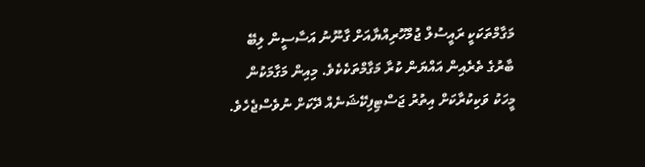މަގާމްތަކަކީ ރައީސުލް ޖުމްހޫރިއްޔާއަށް ގާނޫނު އަސާސީން ލިބޭ ބާރުގެ ތެރެއިން އައްޔަން ކުރާ މަގާމްތަކެކެވެ. މިއިން މަގާމަކުން މީހަކު ވަކިކުރާކަށް އިތުރު ޖަސްޓިފިކޭޝަނެއް ދޭކަށް ނުވެސްޖެހެވެ.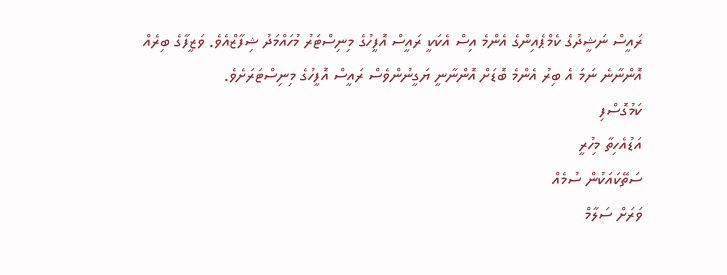ރައީސް ނަޝީދުގެ ކެމްޕެއިންގެ އެންމެ އިސް އެކަކީ ރައީސް އޮފީހުގެ މިނިސްޓަރު މުހައްމަދު ޝިފާޒްއެވެ. ވަޒީފާގެ ބިރެއް އޮންނާނެ ނަމަ އެ ބިރު އެންމެ ބޮޑަށް އޮންނާނީ ޔަގީނުންވެސް ރައީސް އޮފީހުގެ މިނިސްޓަރަށެވެ.
ކަމުގޮސްފި
އަޑުއެހިތާ މިހުރީ
ސަތޭކައަކުން ސުމެއް
ވަރަށް ސަލާމް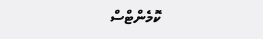ކޮމެންޓްސް